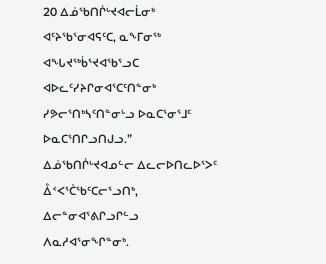20 ᐃᓅᖃᑎᒌᒡᔪᐊᓕᒫᓂᒃ ᐊᑦᔨᖃᕐᓂᐊᕋᑦᑕ, ᓇᖕᒥᓂᖅ ᐊᖓᔪᖅᑳᕐᔪᐊᖃᕐᓗᑕ ᐊᐅᓚᑦᓯᔨᒋᓂᐊᕐᑕᑦᑎᓐᓂᒃ ᓯᕗᓕᕐᑎᒃᓴᑦᑎᓐᓂᒡᓗ ᐅᓇᑕᕐᓂᕐᒧᑦ ᐅᓇᑕᕐᑎᒋᓗᑎᒍᓗ.”
ᐃᓅᖃᑎᒌᒡᔪᐊᓄᓪᓕ ᐃᓚᓕᐅᑎᓚᐅᕐᐳᑦ ᐂᑉᐸᕐᑖᖃᑦᑕᓕᕐᓗᑎᒃ, ᐃᓕᓐᓂᐊᕐᕕᒋᓗᒋᓪᓗ ᐱᓇᓱᐊᕐᓂᖏᓐᓂᒃ.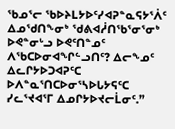ᖃᓄᕐᓕ ᖃᐅᔨᒪᔭᐅᑦᓯᐊᕈᓐᓇᕋᔭᕐᐲᑦ ᐃᓄᖁᑎᖕᓂᒃ ᖁᕕᐊᓲᑎᖃᕐᓂᕐᓂᒃ ᐅᕙᓐᓂᒡᓗ ᐅᕙᑦᑎᓐᓄᑦ ᐱᖃᑕᐅᓂᐊᖏᓪᓗᑎᑦ? ᐃᓕᖕᓄᑦ ᐃᓚᒋᔭᐅᑐᐊᕈᑦᑕ ᐅᐱᓐᓇᕐᑎᑕᐅᓂᕐᓴᐅᒐᔭᕋᑦᑕ ᓯᓚᕐᔪᐊᕐᒥ ᐃᓄᒋᔭᐅᔪᓕᒫᓂᑦ.”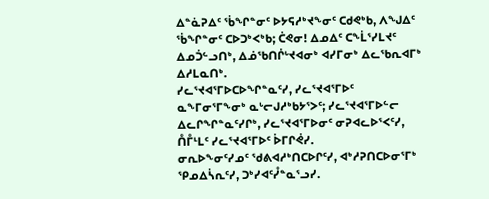ᐃᓐᓈᕈᐃᑦ ᖄᖏᓐᓂᑦ ᐅᔭᕋᓱᒃᔪᖕᓂᑦ ᑕᑯᕙᒃᑲ, ᐱᖑᐃᑦ ᖄᖏᓐᓂᑦ ᑕᐅᑐᒃᐸᒃᑲ; ᑖᕙᓂ! ᐃᓄᐃᑦ ᑕᖕᒫᕐᓯᒪᔪᑦ ᐃᓄᑑᓪᓗᑎᒃ, ᐃᓅᖃᑎᒌᒡᔪᐊᓂᒃ ᐊᓯᒥᓂᒃ ᐃᓚᖃᕆᐊᒥᒃ ᐃᓱᒪᓇᑎᒃ.
ᓯᓚᕐᔪᐊᕐᒥᐅᑕᐅᖏᓐᓇᑦᓯ, ᓯᓚᕐᔪᐊᕐᒥᐅᑦ ᓇᖕᒥᓂᕐᒥᖕᓂᒃ ᓇᒡᓕᒍᓱᒃᑲᔭᕐᐳᑦ; ᓯᓚᕐᔪᐊᕐᒥᐅᓪᓕ ᐃᓚᒋᖏᓐᓇᑦᓯᒋᒃ, ᓯᓚᕐᔪᐊᕐᒥᐅᓂᑦ ᓂᕈᐊᓚᐅᕐᐸᑦᓯ, ᑍᒤᒻᒪᑦ ᓯᓚᕐᔪᐊᕐᒥᐅᑦ ᐆᒥᒋᕚᓯ.
ᓂᕆᐅᖕᓂᑦᓯᓄᑦ ᖁᕕᐊᓱᒃᑎᑕᐅᒋᑦᓯ, ᐊᒃᓱᕈᑎᑕᐅᓂᕐᒥᒃ ᕿᓄᐃᓵᕆᑦᓯ, ᑐᒃᓯᐊᑦᓮᓐᓇᕐᓗᓯ.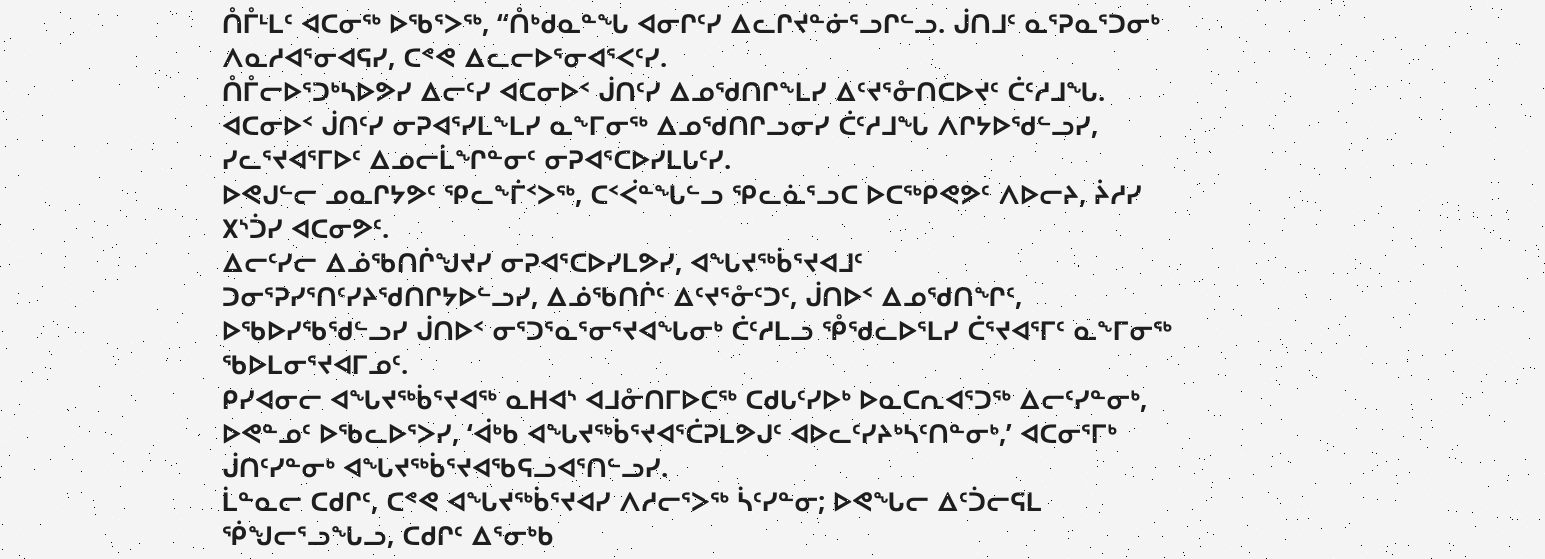ᑍᒤᒻᒪᑦ ᐊᑕᓂᖅ ᐅᖃᕐᐳᖅ, “ᑍᒃᑯᓇᓐᖓ ᐊᓂᒋᑦᓯ ᐃᓚᒋᔪᓐᓃᕐᓗᒋᓪᓗ. ᒎᑎᒧᑦ ᓇᕐᕈᓇᕐᑐᓂᒃ ᐱᓇᓱᐊᕐᓂᐊᕋᓯ, ᑕᕝᕙ ᐃᓚᓕᐅᕐᓂᐊᕐᐸᑦᓯ.
ᑍᒤᓕᐅᕐᑐᒃᓴᐅᕗᓯ ᐃᓕᑦᓯ ᐊᑕᓂᐅᑉ ᒎᑎᑦᓯ ᐃᓄᖁᑎᒋᖕᒪᓯ ᐃᑦᔪᕐᓁᑎᑕᐅᔪᑦ ᑖᑦᓱᒧᖓ. ᐊᑕᓂᐅᑉ ᒎᑎᑦᓯ ᓂᕈᐊᕐᓯᒪᖕᒪᓯ ᓇᖕᒥᓂᖅ ᐃᓄᖁᑎᒋᓗᓂᓯ ᑖᑦᓱᒧᖓ ᐱᒋᔭᐅᖁᓪᓗᓯ, ᓯᓚᕐᔪᐊᕐᒥᐅᑦ ᐃᓄᓕᒫᖏᓐᓂᑦ ᓂᕈᐊᕐᑕᐅᓯᒪᒐᑦᓯ.
ᐅᕙᒍᓪᓕ ᓄᓇᒋᔭᕗᑦ ᕿᓚᖕᒦᑉᐳᖅ, ᑕᑉᐹᓐᖓᓪᓗ ᕿᓚᓈᕐᓗᑕ ᐅᑕᖅᑭᕙᕗᑦ ᐱᐅᓕᔨ, ᔩᓱᓯ ᙭ᔅᑑᓯ ᐊᑕᓂᕗᑦ.
ᐃᓕᑦᓯᓕ ᐃᓅᖃᑎᒌᖑᔪᓯ ᓂᕈᐊᕐᑕᐅᓯᒪᕗᓯ, ᐊᖓᔪᖅᑳᕐᔪᐊᒧᑦ ᑐᓂᕐᕈᓯᕐᑎᑦᓯᔨᖁᑎᒋᔭᐅᓪᓗᓯ, ᐃᓅᖃᑎᒌᑦ ᐃᑦᔪᕐᓁᑦᑐᑦ, ᒎᑎᐅᑉ ᐃᓄᖁᑎᖏᑦ, ᐅᖃᐅᓯᖃᖁᓪᓗᓯ ᒎᑎᐅᑉ ᓂᕐᑐᕐᓇᕐᓂᕐᔪᐊᖓᓂᒃ ᑖᑦᓱᒪᓗ ᕾᖁᓚᐅᕐᒪᓯ ᑖᕐᔪᐊᕐᒥᑦ ᓇᖕᒥᓂᖅ ᖃᐅᒪᓂᕐᔪᐊᒥᓄᑦ.
ᑭᓯᐊᓂᓕ ᐊᖓᔪᖅᑳᕐᔪᐊᖅ ᓇᕼᐊᔅ ᐊᒧᓁᑎᒥᐅᑕᖅ ᑕᑯᒐᑦᓯᐅᒃ ᐅᓇᑕᕆᐊᕐᑐᖅ ᐃᓕᑦᓯᓐᓂᒃ, ᐅᕙᓐᓄᑦ ᐅᖃᓚᐅᕐᐳᓯ, ‘ᐋᒃᑲ ᐊᖓᔪᖅᑳᕐᔪᐊᕐᑖᕈᒪᕗᒍᑦ ᐊᐅᓚᑦᓯᔨᒃᓴᑦᑎᓐᓂᒃ,’ ᐊᑕᓂᕐᒥᒃ ᒎᑎᑦᓯᓐᓂᒃ ᐊᖓᔪᖅᑳᕐᔪᐊᖃᕋᓗᐊᕐᑎᓪᓗᓯ.
ᒫᓐᓇᓕ ᑕᑯᒋᑦ, ᑕᕝᕙ ᐊᖓᔪᖅᑳᕐᔪᐊᓯ ᐱᓱᓕᕐᐳᖅ ᓵᑦᓯᓐᓂ; ᐅᕙᖓᓕ ᐃᑦᑑᓕᕋᒪ ᖀᖑᓕᕐᓗᖓᓗ, ᑕᑯᒋᑦ ᐃᕐᓂᒃᑲ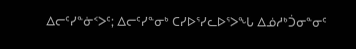ᐃᓕᑦᓯᓐᓃᑉᐳᑦ; ᐃᓕᑦᓯᓐᓂᒃ ᑕᓯᐅᕐᓯᓚᐅᕐᐳᖓ ᐃᓅᓱᒃᑑᓂᓐᓂᑦ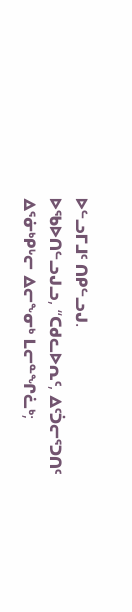ᐅᓪᓗᒥᒧᑦ ᑎᑭᓪᓗᒍ.
ᐅᖃᐅᑎᓪᓗᒍᓗ, “ᑕᑯᓚᐅᕆᑦ, ᐃᑦᑑᓕᕐᑐᑎᑦ ᐃᕐᓃᒃᑭᒡᓕ ᐃᓕᖕᓂᒃ ᒪᓕᓐᖏᓛᒃ;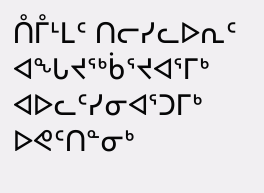ᑍᒤᒻᒪᑦ ᑎᓕᓯᓚᐅᕆᑦ ᐊᖓᔪᖅᑳᕐᔪᐊᕐᒥᒃ ᐊᐅᓚᑦᓯᓂᐊᕐᑐᒥᒃ ᐅᕙᑦᑎᓐᓂᒃ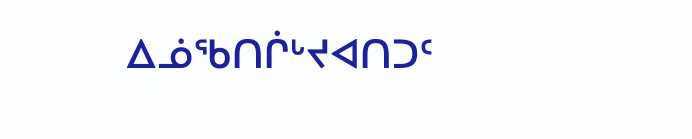ᐃᓅᖃᑎᒌᒡᔪᐊᑎᑐᑦ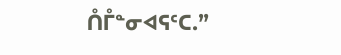ᑍᒤᓐᓂᐊᕋᑦᑕ.”